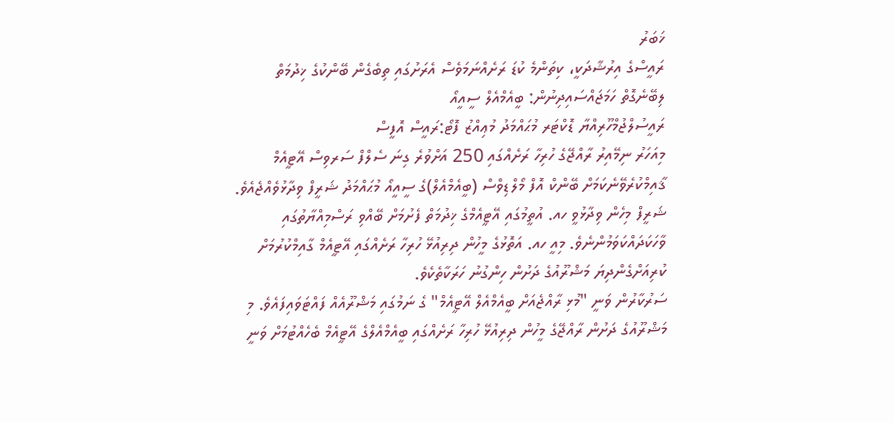ޚަބަރު
ރައީސްގެ އިރުޝާދަކީ، ކިތަންމެ ކުޑަ ރަށެއްނަމަވެސް އެރަށުގައި ތިބެގެން ބޭންކުގެ ޚިދުމަތް ލިބޭނެގޮތް ހަމަޖައްސައިދިނުން: ބީއެމްއެލް ސީއީއޯ
ރައީސުލްޖުމްހޫރިއްޔާ ޑޮކްޓަރ މުޙައްމަދު މުޢިއްޒު ފޮޓޯ:ރައީސް އޮފީސް
މިއަހަރު ނިމޭއިރު ރާއްޖޭގެ ހުރިހާ ރަށެއްގައި 250 އަށްވުރެ ގިނަ ސެލްފް ސަރވިސް އޭޓީއެމް ޤާއިމްކުރެވޭނެކަމަށް ބޭންކް އޮފް މޯލްޑިވްސް (ބީއެމްއެލް)ގެ ސީއީއޯ މުޙައްމަދު ޝަރީފް ވިދާޅުވެއްޖެއެވެ.
ޝަރީފް މިހެން ވިދާޅުވީ ހއ. އުތީމުގައި އޭޓީއެމްގެ ޚިދުމަތް ފެށުމަށް ބޭއްވި ރަސްމިއްޔާތުގައި ވާހަކަދައްކަވަމުންނެވެ. މިއީ ހއ. އަތޮޅުގެ މީހުން ދިރިއުޅޭ ހުރިހާ ރަށެއްގައި އޭޓީއެމް ގާއިމްކުރުމަށް ކުރިއަށްގެންދިޔަ މަޝްރޫއުގެ ދަށުން ހިންގުނު ހަރަކާތެކެވެ.
ސަރުކާރުން ވަނީ "މުޅި ރާއްޖެއަށް ބީއެމްއެލް އޭޓީއެމް" ގެ ނަމުގައި މަޝްރޫއެއް ފައްޓަވައިފައެވެ. މި މަޝްރޫއުގެ ދަށުން ރާއްޖޭގެ މީހުން ދިރިއުޅޭ ހުރިހާ ރަށެއްގައި ބީއެމްއެލްގެ އޭޓީއެމް ބެހެއްޓުމަށް ވަނީ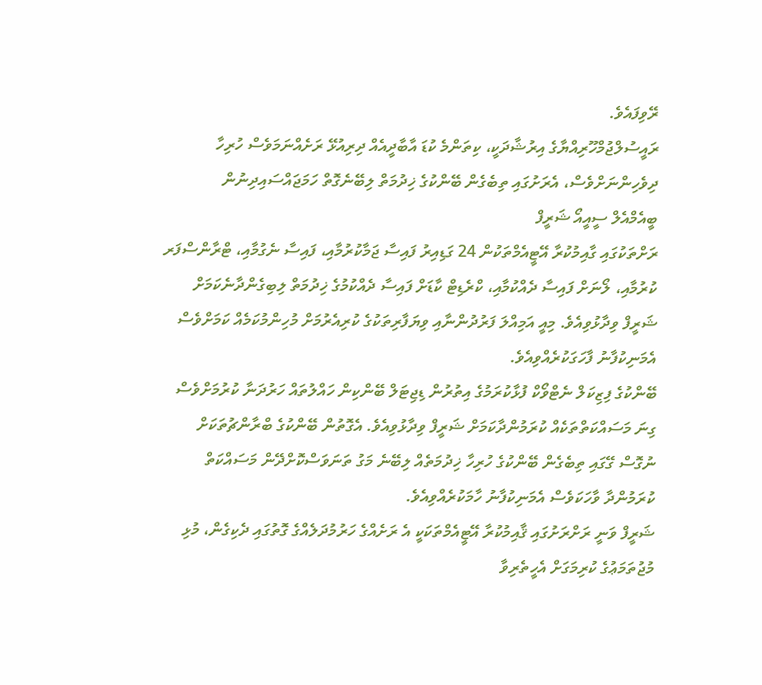ރޭވިފައެވެ.
ރައީސުލްޖުމްހޫރިއްޔާގެ އިރުޝާދަކީ، ކިތަންމެ ކުޑަ އާބާދީއެއް ދިރިއުޅޭ ރަށެއްނަމަވެސް ހުރިހާ ދިވެހިންނަށްވެސް، އެރަށުގައި ތިބެގެން ބޭންކުގެ ޚިދުމަތް ލިބޭނެގޮތް ހަމަޖައްސައިދިނުން
ބީއެމްއެލް ސީއީއޯ ޝަރީފް
ރަށްތަކުގައި ގާއިމުކުރާ އޭޓީއެމްތަކުން 24 ގަޑިއިރު ފައިސާ ޖަމާކުރުމާއި، ފައިސާ ނެގުމާއި، ޓްރާންސްފަރ ކުރުމާއި، ލޯނަށް ފައިސާ ދެއްކުމާއި، ކްރެޑިޓް ކާޑަށް ފައިސާ ދެއްކުމުގެ ޚިދުމަތް ލިބިގެންދާނެކަމަށް ޝަރީފް ވިދާޅުވިއެވެ. މިއީ އަމިއްލަ ފަރުދުންނާއި ވިޔަފާރިތަކުގެ ކުރިއެރުމަށް މުހިންމުކަމެއް ކަމަށްވެސް އެމަނިކުފާނު ފާހަގަކުރެއްވިއެވެ.
ބޭންކުގެ ފިޒިކަލް ނެޓްވޯކް ފުޅާކުރަމުގެ އިތުރުން ޑިޖިޓަލް ބޭންކިން ހައްލުތައް ހަރުދަނާ ކުރުމަށްވެސް ގިނަ މަސައްކަތްތަކެއް ކުރަމުންދާކަމަށް ޝަރީފް ވިދާޅުވިއެވެ. އެގޮތުން ބޭންކުގެ ބްރާންޗުތަކަށް ނުގޮސް ގޭގައި ތިބެގެން ބޭންކުގެ ހުރިހާ ޚިދުމަތެއް ލިބޭނެ މަގު ތަނަވަސްކޮށްދޭން މަސައްކަތް ކުރަމުންދާ ވާހަކަވެސް އެމަނިކުފާނު ހާމަކުރެއްވިއެވެ.
ޝަރީފް ވަނީ ރަށްރަށުގައި ޤާއިމުކުރާ އޭޓީއެމްތަކަކީ އެ ރަށެއްގެ ހަރުމުދަލެއްގެ ގޮތުގައި ދެކިގެން، މުޅި މުޖުތަމަޢުގެ ކުރިމަގަށް އެހީތެރިވާ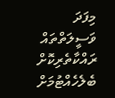މިފަދަ ވަސީލަތްތައް ރައްކާތެރިކޮށް ބެލެހެއްޓުމަށް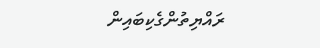ރައްޔިތުންގެކިބައިން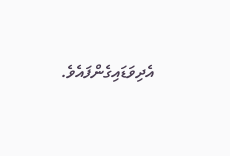އެދިވަޑައިގެންފައެވެ.